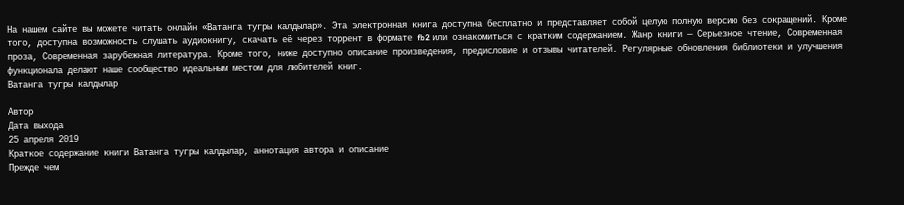На нашем сайте вы можете читать онлайн «Ватанга тугры калдылар». Эта электронная книга доступна бесплатно и представляет собой целую полную версию без сокращений. Кроме того, доступна возможность слушать аудиокнигу, скачать её через торрент в формате fb2 или ознакомиться с кратким содержанием. Жанр книги — Серьезное чтение, Современная проза, Современная зарубежная литература. Кроме того, ниже доступно описание произведения, предисловие и отзывы читателей. Регулярные обновления библиотеки и улучшения функционала делают наше сообщество идеальным местом для любителей книг.
Ватанга тугры калдылар

Автор
Дата выхода
25 апреля 2019
Краткое содержание книги Ватанга тугры калдылар, аннотация автора и описание
Прежде чем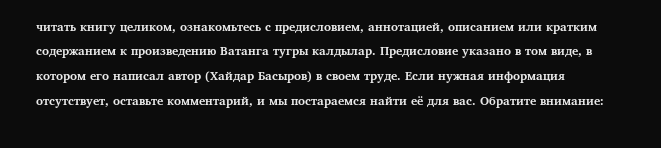читать книгу целиком, ознакомьтесь с предисловием, аннотацией, описанием или кратким содержанием к произведению Ватанга тугры калдылар. Предисловие указано в том виде, в котором его написал автор (Хайдар Басыров) в своем труде. Если нужная информация отсутствует, оставьте комментарий, и мы постараемся найти её для вас. Обратите внимание: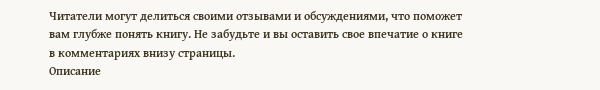Читатели могут делиться своими отзывами и обсуждениями, что поможет вам глубже понять книгу. Не забудьте и вы оставить свое впечатие о книге в комментариях внизу страницы.
Описание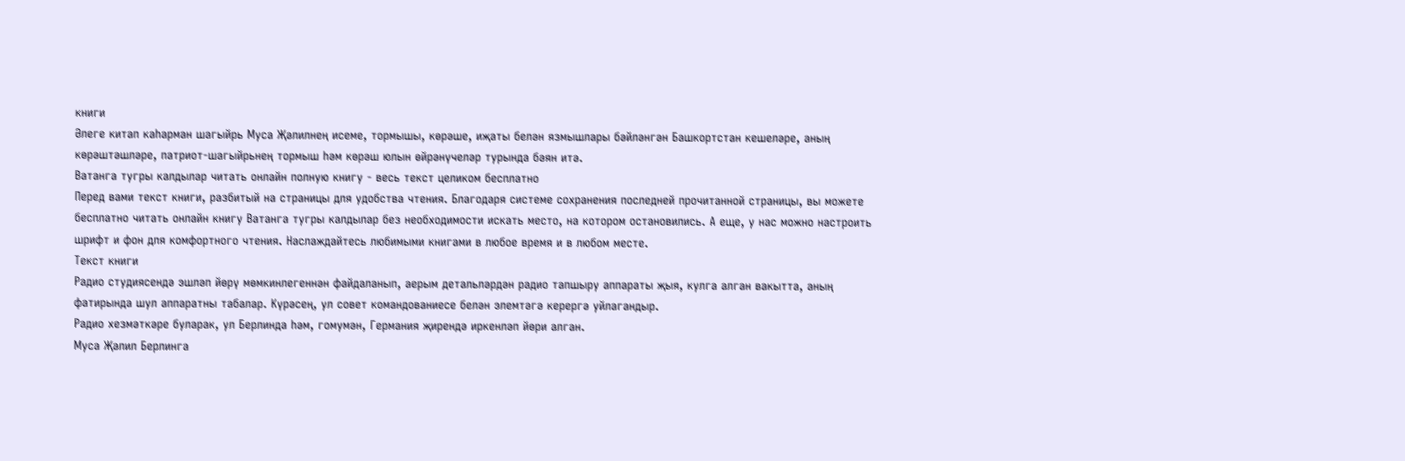книги
Әлеге китап каһарман шагыйрь Муса Җәлилнең исеме, тормышы, көрәше, иҗаты белән язмышлары бәйләнгән Башкортстан кешеләре, аның көрәштәшләре, патриот-шагыйрьнең тормыш һәм көрәш юлын өйрәнүчеләр турында бәян итә.
Ватанга тугры калдылар читать онлайн полную книгу - весь текст целиком бесплатно
Перед вами текст книги, разбитый на страницы для удобства чтения. Благодаря системе сохранения последней прочитанной страницы, вы можете бесплатно читать онлайн книгу Ватанга тугры калдылар без необходимости искать место, на котором остановились. А еще, у нас можно настроить шрифт и фон для комфортного чтения. Наслаждайтесь любимыми книгами в любое время и в любом месте.
Текст книги
Радио студиясендә эшләп йөрү мөмкинлегеннән файдаланып, аерым детальләрдән радио тапшыру аппараты җыя, кулга алган вакытта, аның фатирында шул аппаратны табалар. Күрәсең, ул совет командованиесе белән элемтәгә керергә уйлагандыр.
Радио хезмәткәре буларак, ул Берлинда һәм, гомумән, Германия җирендә иркенләп йөри алган.
Муса Җәлил Берлинга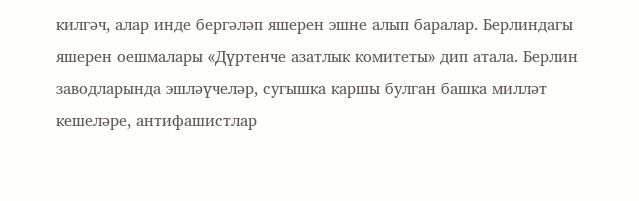килгәч, алар инде бергәләп яшерен эшне алып баралар. Берлиндагы яшерен оешмалары «Дүртенче азатлык комитеты» дип атала. Берлин заводларында эшләүчеләр, сугышка каршы булган башка милләт кешеләре, антифашистлар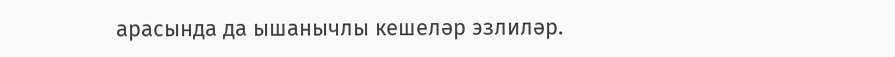арасында да ышанычлы кешеләр эзлиләр.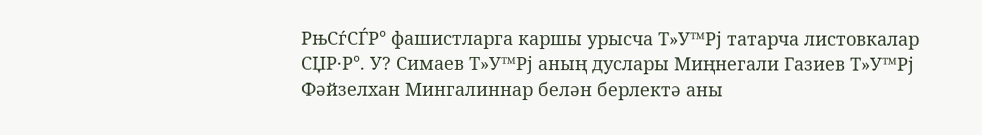РњСѓСЃР° фашистларга каршы урысча Т»У™Рј татарча листовкалар СЏР·Р°. У? Симаев Т»У™Рј аның дуслары Миңнегали Газиев Т»У™Рј Фәйзелхан Мингалиннар белән берлектә аны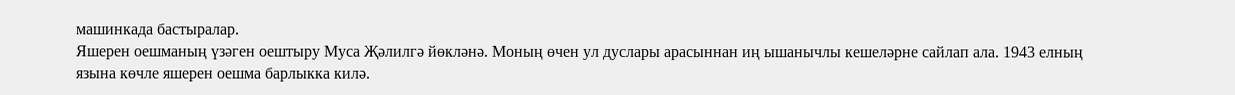машинкада бастыралар.
Яшерен оешманың үзәген оештыру Муса Җәлилгә йөкләнә. Моның өчен ул дуслары арасыннан иң ышанычлы кешеләрне сайлап ала. 1943 елның язына көчле яшерен оешма барлыкка килә.